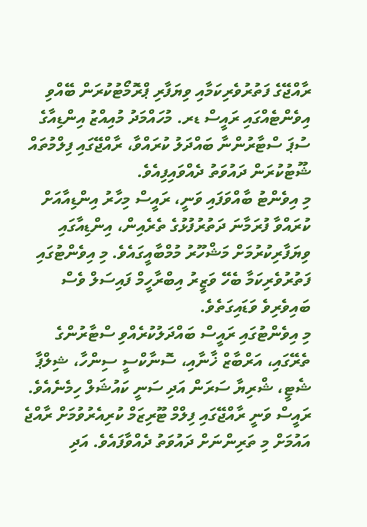ރާއްޖޭގެ ފަތުރުވެރިކަމާއި ވިޔަފާރި ޕްރޮމޯޓުކުރަން ބޭއްވި އިވެންޓެއްގައި ރައީސް ޑރ. މުހައްމަދު މުއިއްޒު އިންޑިއާގެ ސުޕަ ސްޓާރުންނާ ބައްދަލު ކުރައްވާ، ރާއްޖޭގައި ފިލްމުތައް ޝޫޓުކުރަން ދައުވަތު ދެއްވައިފިއެވެ.
މި އިވެންޓު ބާއްވަފައި ވަނީ، ރައީސް މިހާރު އިންޑިއާއަށް ކުރައްވާ ފުރަމާނަ ދަތުރުފުޅުގެ ތެރެއިން، އިންޑިއާގައި ވިޔަފާރިކުރުމަށް މަޝްހޫރު މުމްބާއީގައެވެ. މި އިވެންޓުގައި ފަތުރުވެރިކަމާ ބެހޭ ވަޒީރު އިބްރާހީމް ފައިސަލް ވެސް ބައިވެރިވެ ވަޑައިގަތެވެ.
މި އިވެންޓުގައި ރައީސް ބައްދަލުކުރެއްވި ސްޓާރުންގެ ތެރޭގައި، އަރްބާޒް ޚާނާއި، ސޮނާކްސީ ސިންހާ، ޝިލްޕާ ޝެޓީ، ޝްރިޔާ ސަރަން އަދި ސަނީ ކައުޝަލް ހިމެނެއެވެ.
ރައީސް ވަނީ ރާއްޖޭގައި ފިލްމް ޓޫރިޒަމް ކުރިއެރުވުމަށް ރާއްޖެ އައުމަށް މި ތަރިންނަށް ދައުވަތު ދެއްވާފައެވެ. އަދި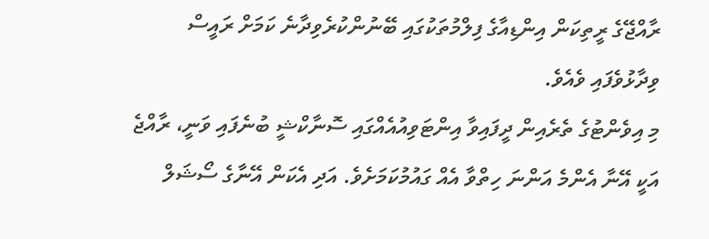ރާއްޖޭގެ ރީތިކަން އިންޑިއާގެ ފިލްމުތަކުގައި ބޭނުންކުރެވިދާނެ ކަމަށް ރައީސް ވިދާޅުވެފައި ވެއެވެ.
މި އިވެންޓުގެ ތެރެއިން ދީފައިވާ އިންޓަވިއުއެއްގައި ސޮނާކްޝީ ބުނެފައި ވަނީ، ރާއްޖެ އަކީ އޭނާ އެންމެ އަންނަ ހިތްވާ އެއް ގައުމުކަމަށެވެ. އަދި އެކަން އޭނާގެ ސޯޝަލް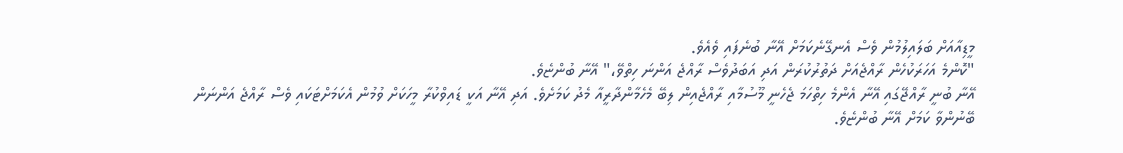މީޑިއާއަށް ބަލައިލުމުން ވެސް އެނގޭނެކަމަށް އޭނާ ބުނެފައި ވެއެވެ.
"ކޮންމެ އަހަރަކުހެން ރާއްޖެއަށް ދަތުރުކުރަން އަދި އަބަދުވެސް ރާއްޖެ އަންނަ ހިތްވޭ،" އޭނާ ބުންޏެވެ.
އޭނާ ބުނީ ރާއްޖޭގައި އޭނާ އެންމެ ހިތްހަމަ ޖެހެނީ މޫސުމާއި ރާއްޖެއިން ލިބޭ މެހެމާންދާރީއާ މެދު ކަމަށެވެ. އަދި އޭނާ އަކީ ޑައިވްކުރާ މީހަކަށް ވުމުން އެކަމަށްޓަކައި ވެސް ރާއްޖެ އަންނަން ބޭނުންވާ ކަމަށް އޭނާ ބުންޏެވެ.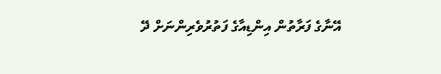އޭނާގެ ފަރާތުން އިންޑިއާގެ ފަތުރުވެރިންނަށް ދޭ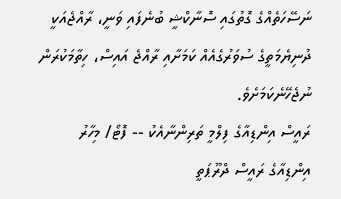ނަސޭހަތެއްގެ ގޮތުގައި ސޮނާކްޝީ ބުނެފައި ވަނީ، ރާއްޖެއަކީ ދުނިޔެމަތީގެ ސުވަރުގެއެއް ކަމަށާއި ރާއްޖެ އައިސް، ހިތާމަކުރަން ނުޖެހޭނެކަމަށެވެ.
ރައީސް އިންޑިއާގެ ފިލްމީ ތަރިންނާއެކު -- ފޮޓޯ/ މިހާރު
އިންޑިއާގެ ރައީސް ދްރޫޕަތީ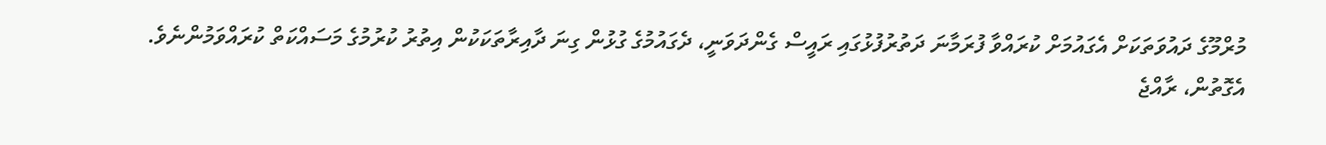މުރްމޫގެ ދައުވަތަކަށް އެގައުމަށް ކުރައްވާ ފުރަމާނަ ދަތުރުފުޅުގައި ރައީސް ގެންދަވަނީ، ދެގައުމުގެ ގުޅުން ގިނަ ދާއިރާތަކަކުން އިތުރު ކުރުމުގެ މަސައްކަތް ކުރައްވަމުންނެވެ.
އެގޮތުން، ރާއްޖެ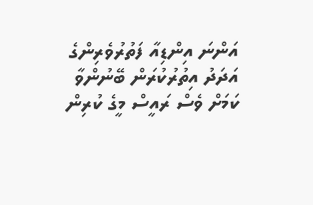އަންނަ އިންޑިއާ ފަތުރުވެރިންގެ އަދަދު އިތުރުކުރަން ބޭނުންވާ ކަމަށް ވެސް ރައީސް މީގެ ކުރިން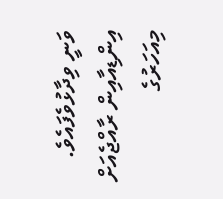ވަނީ ވިދާޅުވެފައެވެ.
އިންޑިއާއިން ރާއްޖެއަށް މިއަހަރުގެ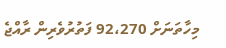މިހާތަނަށް 92،270 ފަތުރުވެރިން ރާއްޖެ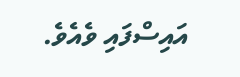އައިސްފައި ވެއެވެ.